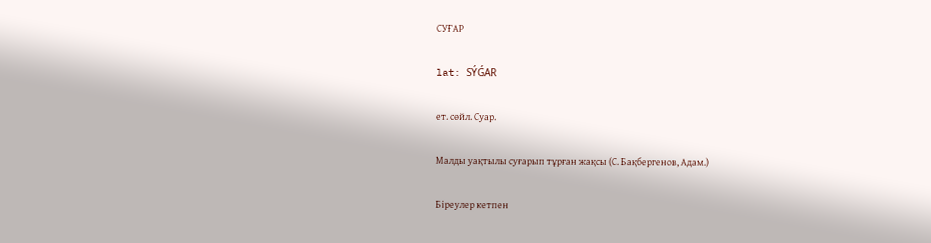СУҒАР

lat: SÝǴAR

ет. сөйл. Суар.

Малды уақтылы суғарып тұрған жақсы (С. Бақбергенов, Адам.)

Біреулер кетпен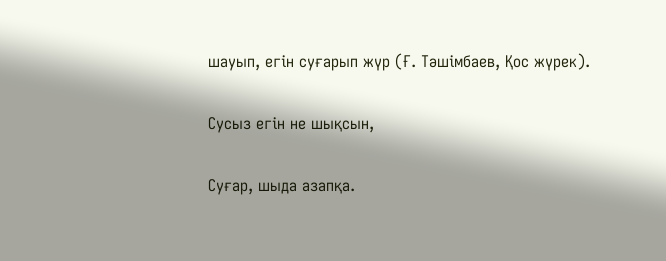шауып, егін суғарып жүр (Ғ. Тәшімбаев, Қос жүрек).

Сусыз егін не шықсын,

Суғар, шыда азапқа.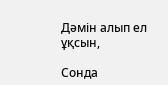Дәмін алып ел ұқсын,

Сонда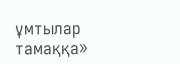ұмтылар тамаққа»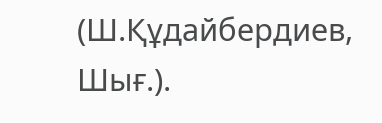(Ш.Құдайбердиев, Шығ.).